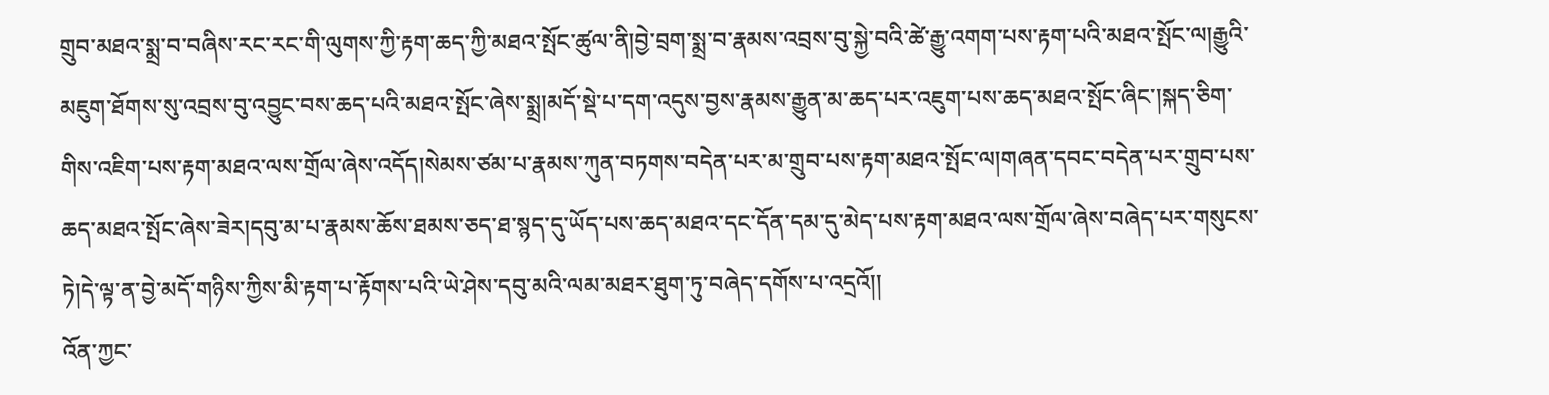གྲུབ་མཐའ་སྨྲ་བ་བཞིས་རང་རང་གི་ལུགས་ཀྱི་རྟག་ཆད་ཀྱི་མཐའ་སྤོང་ཚུལ་ནི།བྱེ་བྲག་སྨྲ་བ་རྣམས་འབྲས་བུ་སྐྱེ་བའི་ཚེ་རྒྱུ་འགག་པས་རྟག་པའི་མཐའ་སྤོང་ལ།རྒྱུའི་མཇུག་ཐོགས་སུ་འབྲས་བུ་འབྱུང་བས་ཆད་པའི་མཐའ་སྤོང་ཞེས་སྨྲ།མདོ་སྡེ་པ་དག་འདུས་བྱས་རྣམས་རྒྱུན་མ་ཆད་པར་འཇུག་པས་ཆད་མཐའ་སྤོང་ཞིང་།སྐད་ཅིག་གིས་འཇིག་པས་རྟག་མཐའ་ལས་གྲོལ་ཞེས་འདོད།སེམས་ཙམ་པ་རྣམས་ཀུན་བཏགས་བདེན་པར་མ་གྲུབ་པས་རྟག་མཐའ་སྤོང་ལ།གཞན་དབང་བདེན་པར་གྲུབ་པས་ཆད་མཐའ་སྤོང་ཞེས་ཟེར།དབུ་མ་པ་རྣམས་ཆོས་ཐམས་ཅད་ཐ་སྙད་དུ་ཡོད་པས་ཆད་མཐའ་དང་དོན་དམ་དུ་མེད་པས་རྟག་མཐའ་ལས་གྲོལ་ཞེས་བཞེད་པར་གསུངས་ཏེ།དེ་ལྟ་ན་བྱེ་མདོ་གཉིས་ཀྱིས་མི་རྟག་པ་རྟོགས་པའི་ཡེ་ཤེས་དབུ་མའི་ལམ་མཐར་ཐུག་ཏུ་བཞེད་དགོས་པ་འདྲའོ།།
འོན་ཀྱང་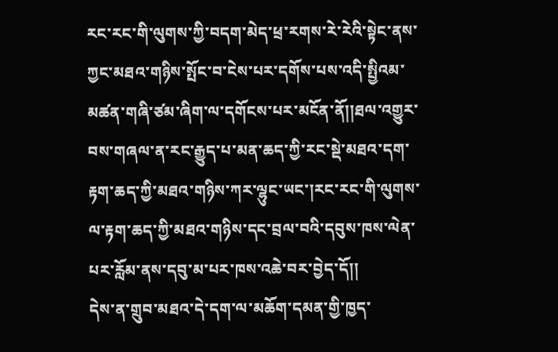རང་རང་གི་ལུགས་ཀྱི་བདག་མེད་ཕྲ་རགས་རེ་རེའི་སྟེང་ནས་ཀྱང་མཐའ་གཉིས་སྤོང་བ་ངེས་པར་དགོས་པས་འདི་སྤྱིའམ་མཚན་གཞི་ཙམ་ཞིག་ལ་དགོངས་པར་མངོན་ནོ།།ཐལ་འགྱུར་བས་གཞལ་ན་རང་རྒྱུད་པ་མན་ཆད་ཀྱི་རང་སྡེ་མཐའ་དག་རྟག་ཆད་ཀྱི་མཐའ་གཉིས་ཀར་ལྷུང་ཡང་།རང་རང་གི་ལུགས་ལ་རྟག་ཆད་ཀྱི་མཐའ་གཉིས་དང་བྲལ་བའི་དབུས་ཁས་ལེན་པར་རློམ་ནས་དབུ་མ་པར་ཁས་འཆེ་བར་བྱེད་དོ།།
དེས་ན་གྲུབ་མཐའ་དེ་དག་ལ་མཆོག་དམན་གྱི་ཁྱད་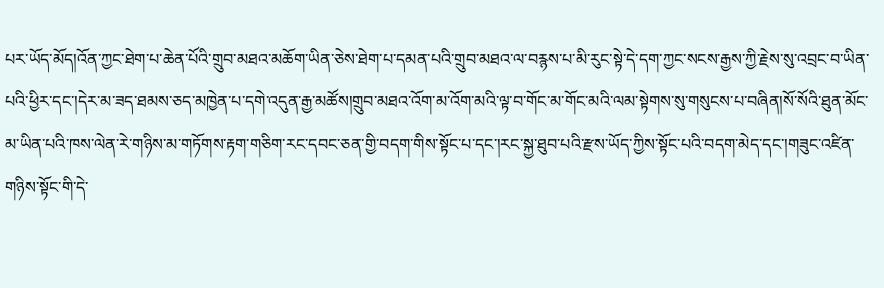པར་ཡོད་མོད།འོན་ཀྱང་ཐེག་པ་ཆེན་པོའི་གྲུབ་མཐའ་མཆོག་ཡིན་ཅེས་ཐེག་པ་དམན་པའི་གྲུབ་མཐའ་ལ་བརྙས་པ་མི་རུང་སྟེ་དེ་དག་ཀྱང་སངས་རྒྱས་ཀྱི་རྗེས་སུ་འབྲང་བ་ཡིན་པའི་ཕྱིར་དང་།དེར་མ་ཟད་ཐམས་ཅད་མཁྱེན་པ་དགེ་འདུན་རྒྱ་མཚོས།གྲུབ་མཐའ་འོག་མ་འོག་མའི་ལྟ་བ་གོང་མ་གོང་མའི་ལམ་སྟེགས་སུ་གསུངས་པ་བཞིན།སོ་སོའི་ཐུན་མོང་མ་ཡིན་པའི་ཁས་ལེན་རེ་གཉིས་མ་གཏོགས་རྟག་གཅིག་རང་དབང་ཅན་གྱི་བདག་གིས་སྟོང་པ་དང་།རང་སྐྱ་ཐུབ་པའི་རྫས་ཡོད་ཀྱིས་སྟོང་པའི་བདག་མེད་དང་།གཟུང་འཛིན་གཉིས་སྟོང་གི་དེ་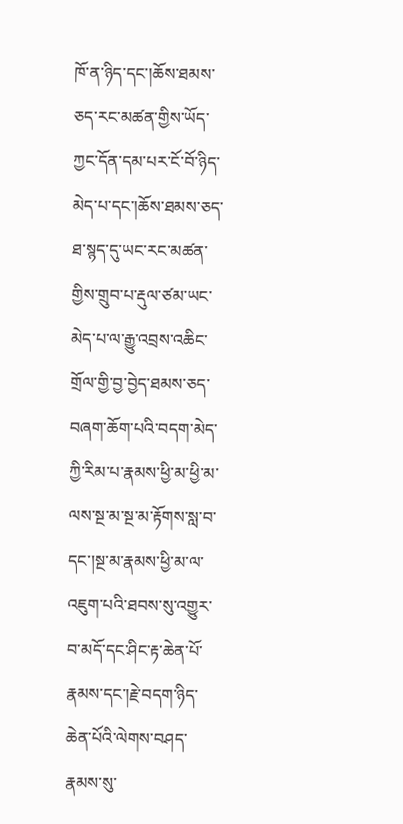ཁོ་ན་ཉིད་དང་།ཆོས་ཐམས་ཅད་རང་མཚན་གྱིས་ཡོད་ཀྱང་དོན་དམ་པར་ངོ་བོ་ཉིད་མེད་པ་དང་།ཆོས་ཐམས་ཅད་ཐ་སྙད་དུ་ཡང་རང་མཚན་གྱིས་གྲུབ་པ་རྡུལ་ཙམ་ཡང་མེད་པ་ལ་རྒྱུ་འབྲས་འཆིང་གྲོལ་གྱི་བྱ་བྱེད་ཐམས་ཅད་བཞག་ཆོག་པའི་བདག་མེད་ཀྱི་རིམ་པ་རྣམས་ཕྱི་མ་ཕྱི་མ་ལས་སྔ་མ་སྔ་མ་རྟོགས་སླ་བ་དང་།སྔ་མ་རྣམས་ཕྱི་མ་ལ་འཇུག་པའི་ཐབས་སུ་འགྱུར་བ་མདོ་དང་ཤིང་རྟ་ཆེན་པོ་རྣམས་དང་།རྗེ་བདག་ཉིད་ཆེན་པོའི་ལེགས་བཤད་རྣམས་སུ་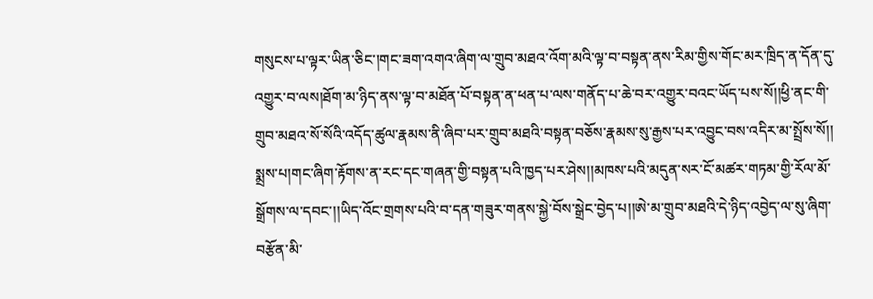གསུངས་པ་ལྟར་ཡིན་ཅིང་།གང་ཟག་འགའ་ཞིག་ལ་གྲུབ་མཐའ་འོག་མའི་ལྟ་བ་བསྟན་ནས་རིམ་གྱིས་གོང་མར་ཁྲིད་ན་དོན་དུ་འགྱུར་བ་ལས།ཐོག་མ་ཉིད་ནས་ལྟ་བ་མཐོན་པོ་བསྟན་ན་ཕན་པ་ལས་གནོད་པ་ཆེ་བར་འགྱུར་བའང་ཡོད་པས་སོ།།ཕྱི་ནང་གི་གྲུབ་མཐའ་སོ་སོའི་འདོད་ཚུལ་རྣམས་ནི་ཞིབ་པར་གྲུབ་མཐའི་བསྟན་བཅོས་རྣམས་སུ་རྒྱས་པར་འབྱུང་བས་འདིར་མ་སྤྲོས་སོ།།
སྨྲས་པ།གང་ཞིག་རྟོགས་ན་རང་དང་གཞན་གྱི་བསྟན་པའི་ཁྱད་པར་ཤེས།།མཁས་པའི་མདུན་སར་ངོ་མཚར་གཏམ་གྱི་རོལ་མོ་སྒྲོགས་ལ་དབང་།།ཡིད་འོང་གྲགས་པའི་བ་དན་གཟུར་གནས་སྐྱེ་བོས་སྒྲེང་བྱེད་པ།།ཨེ་མ་གྲུབ་མཐའི་དེ་ཉིད་འབྱེད་ལ་སུ་ཞིག་བརྩོན་མི་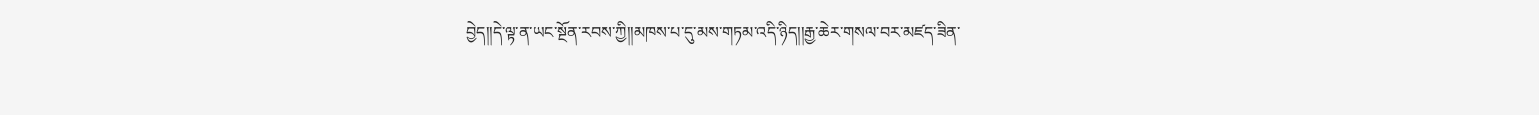བྱེད།།དེ་ལྟ་ན་ཡང་སྔོན་རབས་ཀྱི།།མཁས་པ་དུ་མས་གཏམ་འདི་ཉིད།།རྒྱ་ཆེར་གསལ་བར་མཛད་ཟིན་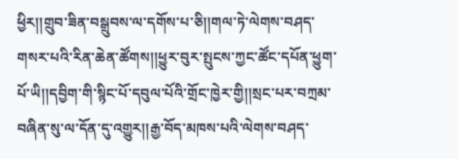ཕྱིར།།གྲུབ་ཟིན་བསྒྲུབས་ལ་དགོས་པ་ཅི།།གལ་ཏེ་ལེགས་བཤད་གསར་པའི་རིན་ཆེན་ཚོགས།།ཕྱུར་བུར་སྤུངས་ཀྱང་ཚོང་དཔོན་ཕྱུག་པོ་ཡི།།དབྱིག་གི་སྙིང་པོ་དབུལ་པོའི་གྲོང་ཁྱེར་གྱི།།སྲང་པར་བཀྲམ་བཞིན་སུ་ལ་དོན་དུ་འགྱུར།།རྒྱ་བོད་མཁས་པའི་ལེགས་བཤད་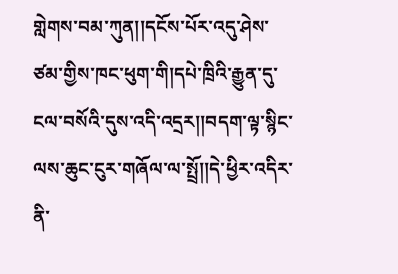གླེགས་བམ་ཀུན།།དངོས་པོར་འདུ་ཤེས་ཙམ་གྱིས་ཁང་ཕུག་གི།དཔེ་ཁྲིའི་རྒྱུན་དུ་ངལ་བསོའི་དུས་འདི་འདྲར།།བདག་ལྟ་སྙིང་ལས་ཆུང་ངུར་གཞོལ་ལ་སྤྲོ།།དེ་ཕྱིར་འདིར་ནི་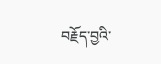བརྗོད་བྱའི་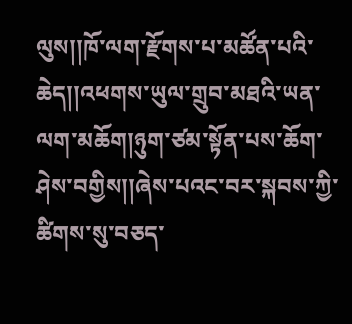ལུས།།ཁོ་ལག་རྫོགས་པ་མཚོན་པའི་ཆེད།།འཕགས་ཡུལ་གྲུབ་མཐའི་ཡན་ལག་མཆོག།ཉུག་ཙམ་སྟོན་པས་ཆོག་ཤེས་བགྱིས།།ཞེས་པའང་བར་སྐབས་ཀྱི་ཚིགས་སུ་བཅད་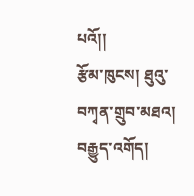པའོ།།
རྩོམ་ཁུངས། ཐུའུ་བཀྭན་གྲུབ་མཐའ།
བརྒྱུད་འགོད།